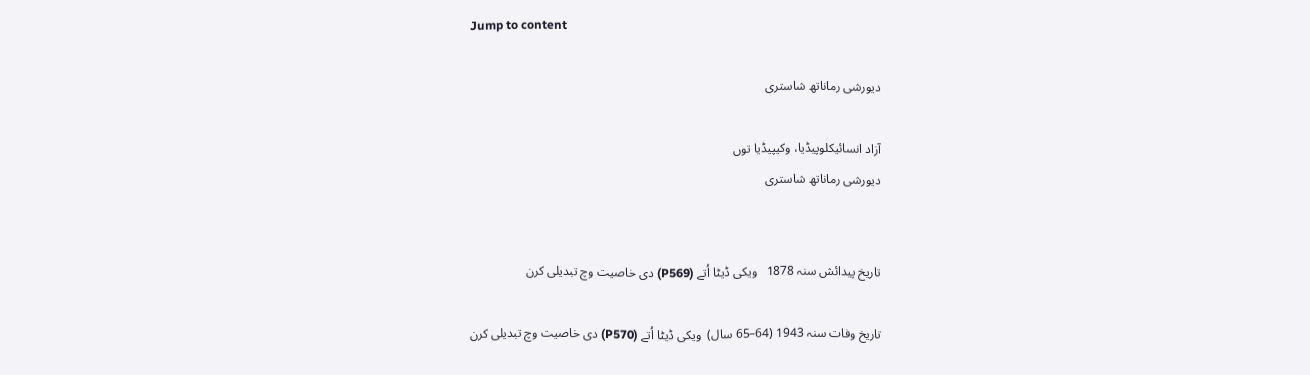Jump to content

دیورشی رماناتھ شاستری

آزاد انسائیکلوپیڈیا، وکیپیڈیا توں
دیورشی رماناتھ شاستری


تاریخ پیدائش سنہ 1878   ویکی ڈیٹا اُتے (P569) دی خاصیت وچ تبدیلی کرن

تاریخ وفات سنہ 1943 (64–65 سال)  ویکی ڈیٹا اُتے (P570) دی خاصیت وچ تبدیلی کرن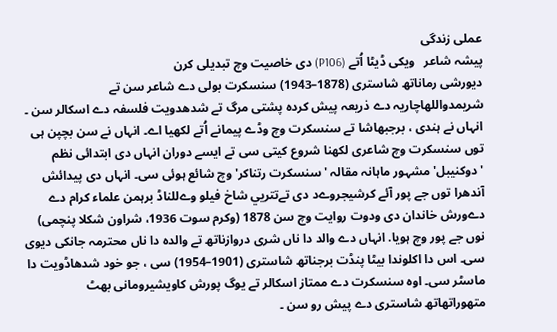عملی زندگی
پیشہ شاعر   ویکی ڈیٹا اُتے (P106) دی خاصیت وچ تبدیلی کرن
دیورشی رماناتھ شاستری (1878–1943) سنسکرت بولی دے شاعر سن تے شریمدواللھاچاریہ دے ذریعہ پیش کردہ پشتی مرگ تے شدھدویت فلسفہ دے اسکالر سن ۔ انہاں نے ہندی ، برجبھاشا تے سنسکرت وچ وڈے پیمانے اُتے لکھیا اے۔ انہاں نے سن بچپن ہی توں سنسکرت وچ شاعری لکھنا شروع کيتی سی تے ايسے دوران انہاں دی ابتدائی نظم 'دوکنیبل' مشہور ماہانہ مقالہ 'سنسکرت رتناکر' وچ شائع ہوئی سی۔ انہاں دی پیدائش آندھرا توں جے پور آئے كرشيجروےد دی تےتتريي شاخ فیلو وےللناڈ برہمن علماء کرام دے دےورش خاندان دی ودوت روایت وچ سن 1878 (وکرم سوت 1936، شراون شکلا پنچمی) نوں جے پور وچ ہويا. انہاں دے والد دا ناں شری دروازناتھ تے والدہ دا ناں محترمہ جانکی دیوی سی۔ اس دا اکلوندا بیٹا پنڈت برجناتھ شاستری (1901–1954) سی ، جو خود شدھاڈویت دا ماسٹر سی۔ اوہ سنسکرت دے ممتاز اسکالر تے یوگ پورش کاویشیرومانی بھٹ متھوراتھاتھ شاستری دے پیش رو سن ۔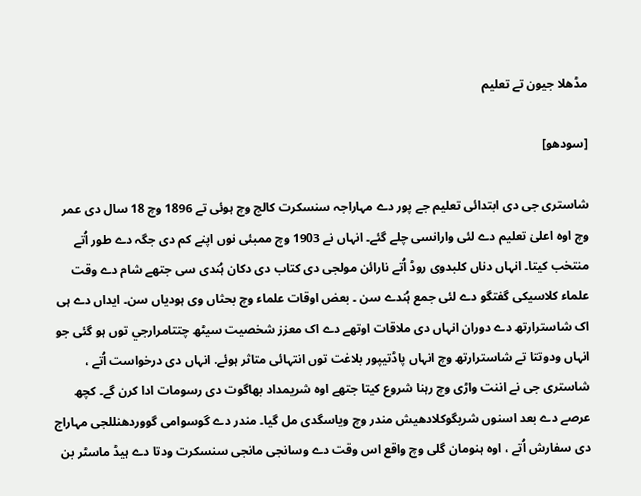مڈھلا جیون تے تعلیم

[سودھو]

شاستری جی دی ابتدائی تعلیم جے پور دے مہاراجہ سنسکرت کالج وچ ہوئی تے 1896 وچ 18 سال دی عمر وچ اوہ اعلیٰ تعلیم دے لئی وارانسی چلے گئے۔ انہاں نے 1903 وچ ممبئی نوں اپنے کم دی جگہ دے طور اُتے منتخب کيتا۔ انہاں دناں کلبدوی روڈ اُتے نارائن مولجی دی کتاب دی دکان ہُندی سی جتھے شام دے وقت علماء کلاسیکی گفتگو دے لئی جمع ہُندے سن ۔ بعض اوقات علماء وچ بحثاں وی ہودیاں سن۔ ایداں دے ہی اک شاسترارتھ دے دوران انہاں دی ملاقات اوتھے دے اک معزز شخصیت سیٹھ چتتامرارجي توں ہو گئی جو انہاں ودوتتا تے شاسترارتھ وچ انہاں پاڈتيپور بلاغت توں انتہائی متاثر ہوئے. انہاں دی درخواست اُتے ، شاستری جی نے اننت واڑی وچ رہنا شروع کيتا جتھے اوہ شریمداد بھاگوت دی رسومات ادا کرن گے۔ کچھ عرصے دے بعد اسنوں شریگوکلادھیش مندر وچ ویاسگدی مل گیا۔ مندر دے گوسوامی گووردھنللجی مہاراج دی سفارش اُتے ، اوہ ہنومان گلی وچ واقع اس وقت دے وسانجی مانجی سنسکرت ودتا دے ہیڈ ماسٹر بن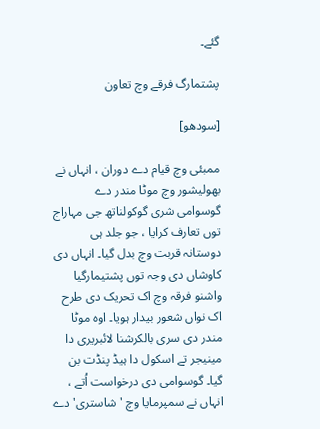گئے۔

پشتمارگ فرقے وچ تعاون

[سودھو]

ممبئی وچ قیام دے دوران ، انہاں نے بھولیشور وچ موٹا مندر دے گوسوامی شری گوکولناتھ جی مہاراج توں تعارف کرایا ، جو جلد ہی دوستانہ قربت وچ بدل گیا۔ انہاں دی کاوشاں دی وجہ توں پشتیمارگیا واشنو فرقہ وچ اک تحریک دی طرح اک نواں شعور بیدار ہويا۔ اوہ موٹا مندر دی سری بالکرشنا لائبریری دا مینیجر تے اسکول دا ہیڈ پنڈت بن گیا۔ گوسوامی دی درخواست اُتے ، انہاں نے سمپرمایا وچ 'شاستری' دے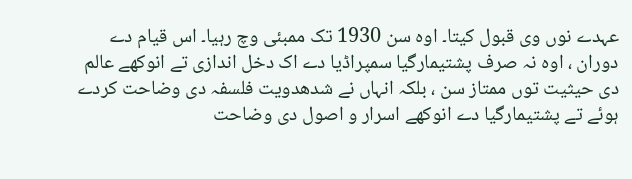عہدے نوں وی قبول کيتا۔ اوہ سن 1930 تک ممبئی وچ رہیا۔ اس قیام دے دوران ، اوہ نہ صرف پشتیمارگیا سمپراڈیا دے اک دخل اندازی تے انوکھے عالم دی حیثیت توں ممتاز سن ، بلکہ انہاں نے شدھدویت فلسفہ دی وضاحت کردے ہوئے تے پشتیمارگیا دے انوکھے اسرار و اصول دی وضاحت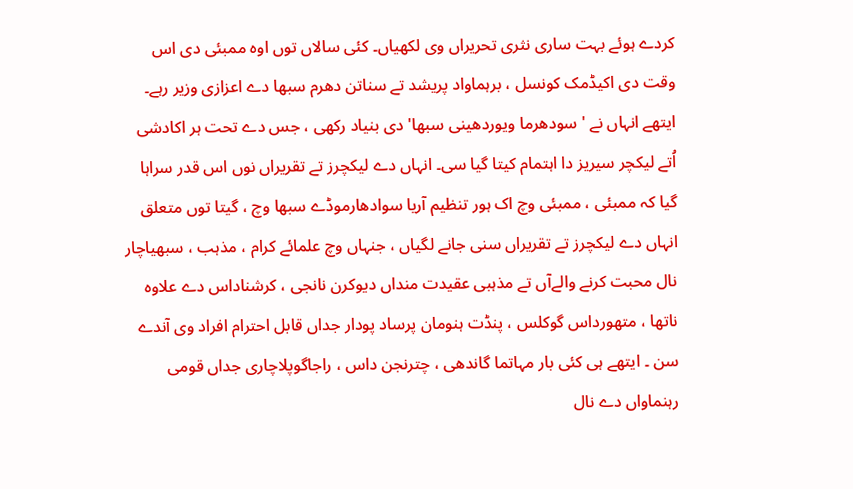کردے ہوئے بہت ساری نثری تحریراں وی لکھياں۔ کئی سالاں توں اوہ ممبئی دی اس وقت دی اکیڈمک کونسل ، برہماواد پریشد تے سناتن دھرم سبھا دے اعزازی وزیر رہے۔ ایتھے انہاں نے 'سودھرما ویوردھینی سبھا' دی بنیاد رکھی ، جس دے تحت ہر اکادشی اُتے لیکچر سیریز دا اہتمام کيتا گیا سی۔ انہاں دے لیکچرز تے تقریراں نوں اس قدر سراہا گیا کہ ممبئی ، ممبئی وچ اک ہور تنظیم آریا سوادھارموڈے سبھا وچ ، گیتا توں متعلق انہاں دے لیکچرز تے تقریراں سنی جانے لگياں ، جنہاں وچ علمائے کرام ، مذہب ، سبھیاچار نال محبت کرنے والےآں تے مذہبی عقیدت منداں دیوکرن نانجی ، کرشناداس دے علاوہ ناتھا ، متھورداس گوکلس ، پنڈت ہنومان پرساد پودار جداں قابل احترام افراد وی آندے سن ۔ ایتھے ہی کئی بار مہاتما گاندھی ، چترنجن داس ، راجاگوپلاچاری جداں قومی رہنماواں دے نال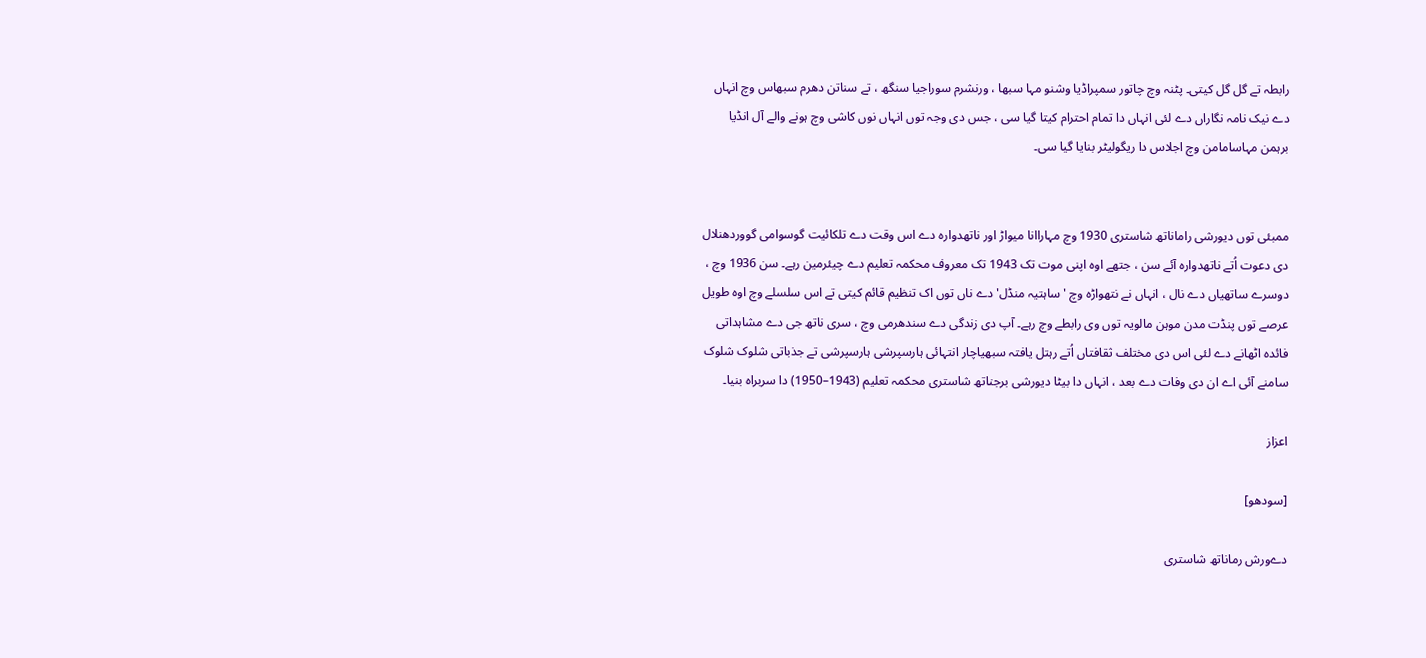رابطہ تے گل گل کيتی۔ پٹنہ وچ چاتور سمپراڈیا وشنو مہا سبھا ، ورنشرم سوراجیا سنگھ ، تے سناتن دھرم سبھاس وچ انہاں دے نیک نامہ نگاراں دے لئی انہاں دا تمام احترام کيتا گیا سی ، جس دی وجہ توں انہاں نوں کاشی وچ ہونے والے آل انڈیا برہمن مہاسامامن وچ اجلاس دا ریگولیٹر بنایا گیا سی۔


ممبئی توں دیورشی راماناتھ شاستری 1930 وچ مہاراانا میواڑ اور ناتھدوارہ دے اس وقت دے تلکائیت گوسوامی گووردھنلال دی دعوت اُتے ناتھدوارہ آئے سن ، جتھے اوہ اپنی موت تک 1943 تک معروف محکمہ تعلیم دے چیئرمین رہے۔ سن 1936 وچ ، دوسرے ساتھیاں دے نال ، انہاں نے نتھواڑہ وچ 'ساہتیہ منڈل' دے ناں توں اک تنظیم قائم کيتی تے اس سلسلے وچ اوہ طویل عرصے توں پنڈت مدن موہن مالویہ توں وی رابطے وچ رہے۔ آپ دی زندگی دے سندھرمی وچ ، سری ناتھ جی دے مشاہداتی فائدہ اٹھانے دے لئی اس دی مختلف ثقافتاں اُتے رہتل یافتہ سبھیاچار انتہائی ہارسپرشی ہارسپرشی تے جذباتی شلوک شلوک سامنے آئی اے ان دی وفات دے بعد ، انہاں دا بیٹا دیورشی برجناتھ شاستری محکمہ تعلیم (1943–1950) دا سربراہ بنیا۔

اعزاز

[سودھو]

دےورش رماناتھ شاستری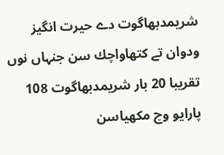شريمدبھاگوت دے حیرت انگیز ودوان تے كتھاواچك سن جنہاں نوں تقریبا 20 بار شريمدبھاگوت 108 پارايو وچ مكھياسن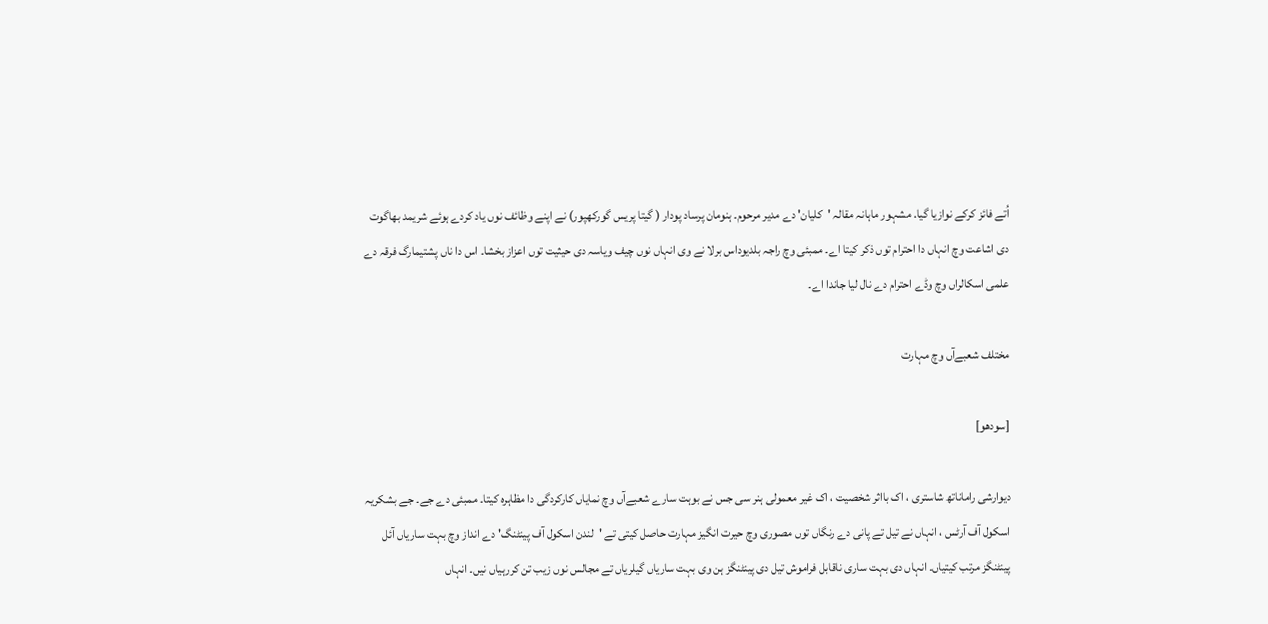اُتے فائز کرکے نوازیا گیا. مشہور ماہانہ مقالہ 'کلیان' دے مدیر مرحوم۔ ہنومان پرساد پودار ( گیتا پریس گورکھپور) نے اپنے وظائف نوں یاد کردے ہوئے شریمد بھاگوت دی اشاعت وچ انہاں دا احترام توں ذکر کيتا اے۔ ممبئی وچ راجہ بلدیوداس برلا نے وی انہاں نوں چیف ویاسہ دی حیثیت توں اعزاز بخشا۔ اس دا ناں پشتیمارگ فرقہ دے علمی اسکالراں وچ وڈے احترام دے نال لیا جاندا اے۔

مختلف شعبےآں وچ مہارت

[سودھو]

دیوارشی راماناتھ شاستری ، اک بااثر شخصیت ، اک غیر معمولی ہنر سی جس نے بوہت سارے شعبےآں وچ نمایاں کارکردگی دا مظاہرہ کيتا۔ ممبئی دے جے۔ جے بشکریہ اسکول آف آرٹس ، انہاں نے تیل تے پانی دے رنگاں توں مصوری وچ حیرت انگیز مہارت حاصل کيتی تے 'لندن اسکول آف پینٹنگ' دے انداز وچ بہت ساریاں آئل پینٹنگز مرتب کیتیاں۔ انہاں دی بہت ساری ناقابل فراموش تیل دی پینٹنگز ہن وی بہت ساریاں گیلریاں تے مجالس نوں زیب تن کررہیاں نيں۔ انہاں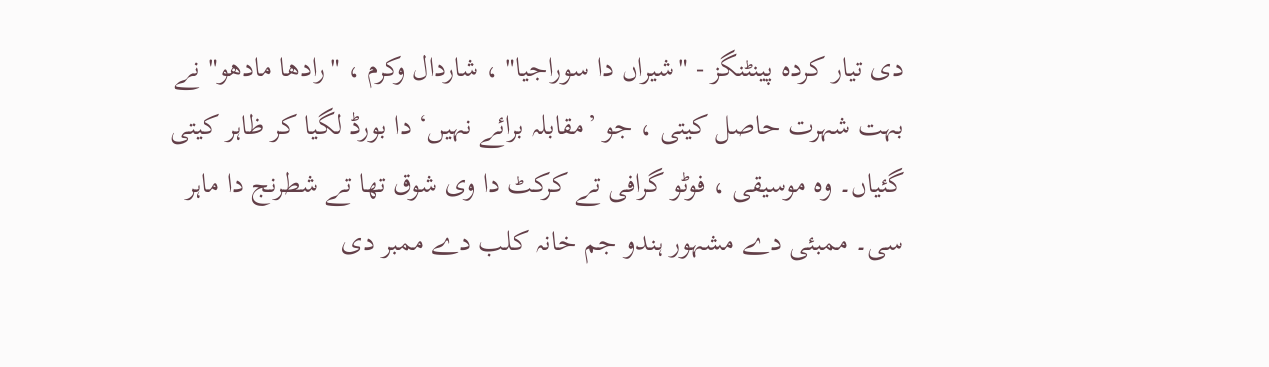دی تیار کردہ پینٹنگز - "شیراں دا سوراجیا" ، شاردال وکرم ، "رادھا مادھو" نے بہت شہرت حاصل کيتی ، جو ’مقابلہ برائے نہیں‘ دا بورڈ لگیا کر ظاہر کیتی گئياں۔ وہ موسیقی ، فوٹو گرافی تے کرکٹ دا وی شوق تھا تے شطرنج دا ماہر سی۔ ممبئی دے مشہور ہندو جم خانہ کلب دے ممبر دی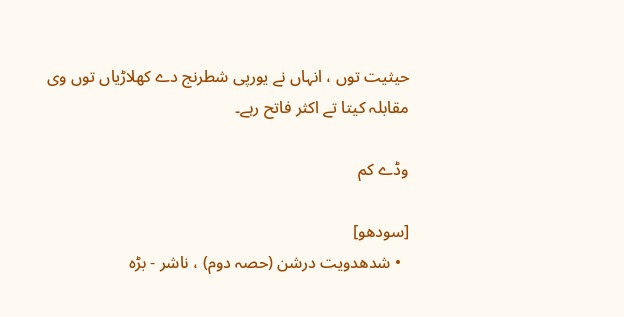حیثیت توں ، انہاں نے یورپی شطرنج دے کھلاڑیاں توں وی مقابلہ کيتا تے اکثر فاتح رہے۔

وڈے کم

[سودھو]
  • شدھدویت درشن (حصہ دوم) ، ناشر - بڑہ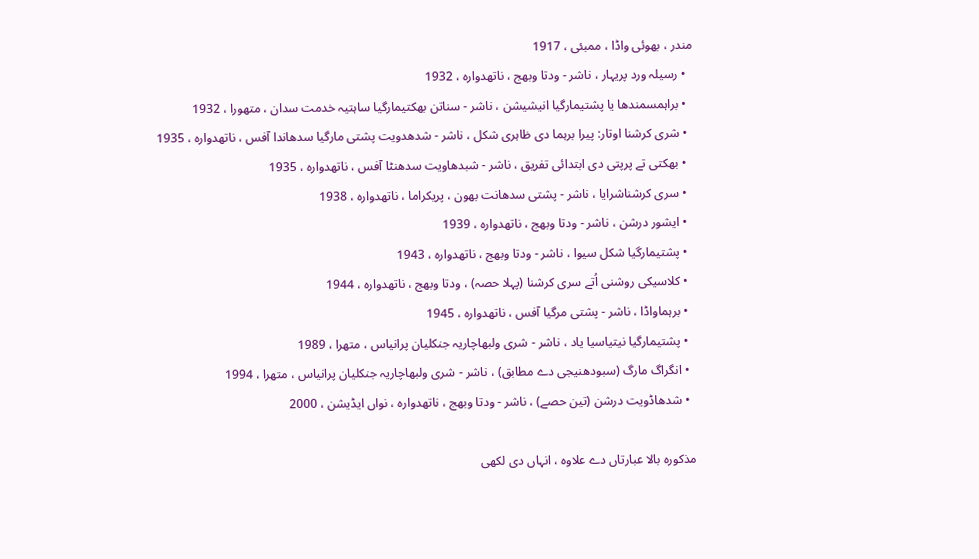مندر ، بھوئی واڈا ، ممبئی ، 1917
  • رسیلہ ورد پریہار ، ناشر - ودتا وبھج ، ناتھدوارہ ، 1932
  • براہمسمندھا یا پشتیمارگیا انیشیشن ، ناشر - سناتن بھکتیمارگیا ساہتیہ خدمت سدان ، متھورا ، 1932
  • شری کرشنا اوتار: پیرا برہما دی ظاہری شکل ، ناشر - شدھدویت پشتی مارگیا سدھاندا آفس ، ناتھدوارہ ، 1935
  • بھکتی تے پرپتی دی ابتدائی تفریق ، ناشر - شبدھاویت سدھنٹا آفس ، ناتھدوارہ ، 1935
  • سری کرشناشرایا ، ناشر - پشتی سدھانت بھون ، پریکراما ، ناتھدوارہ ، 1938
  • ایشور درشن ، ناشر - ودتا وبھج ، ناتھدوارہ ، 1939
  • پشتیمارگیا شکل سیوا ، ناشر - ودتا وبھج ، ناتھدوارہ ، 1943
  • کلاسیکی روشنی اُتے سری کرشنا (پہلا حصہ) ، ودتا وبھج ، ناتھدوارہ ، 1944
  • برہماواڈا ، ناشر - پشتی مرگیا آفس ، ناتھدوارہ ، 1945
  • پشتیمارگیا نیتیاسیا یاد ، ناشر - شری ولبھاچاریہ جنکلیان پرانیاس ، متھرا ، 1989
  • انگراگ مارگ (سبودھنیجی دے مطابق) ، ناشر - شری ولبھاچاریہ جنکلیان پرانیاس ، متھرا ، 1994
  • شدھاڈویت درشن (تین حصے) ، ناشر - ودتا وبھج ، ناتھدوارہ ، نواں ایڈیشن ، 2000

مذکورہ بالا عبارتاں دے علاوہ ، انہاں دی لکھی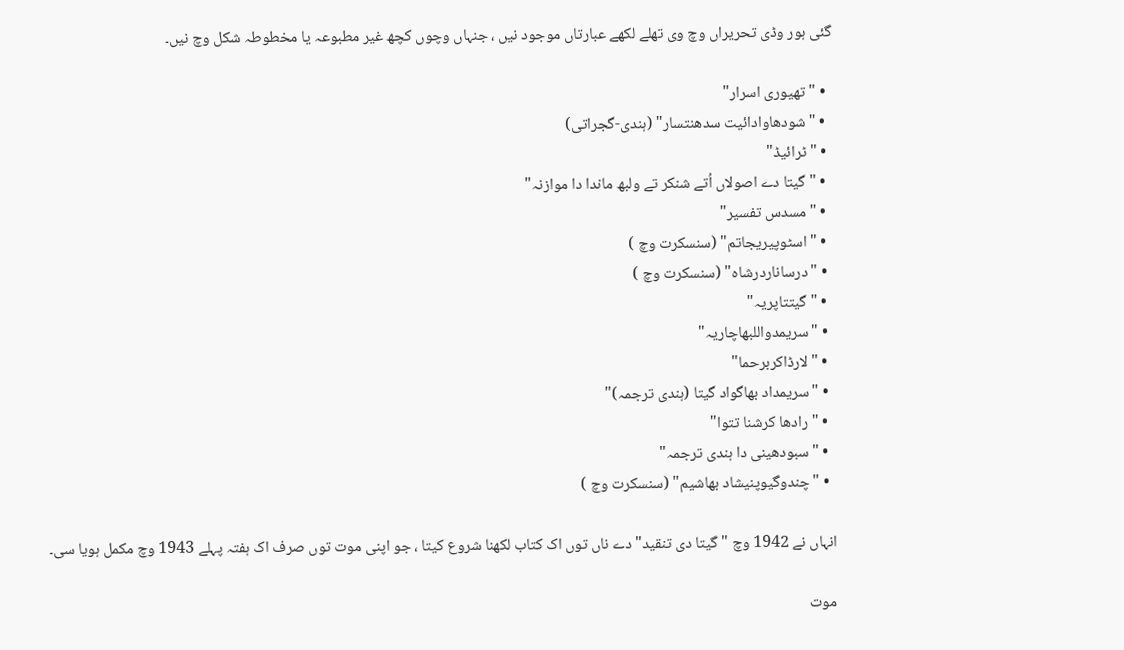گئی ہور وڈی تحریراں وچ وی تھلے لکھے عبارتاں موجود نيں ، جنہاں وچوں کچھ غیر مطبوعہ یا مخطوطہ شکل وچ نيں۔

  • "تھیوری اسرار"
  • "شودھاوادائیت سدھنتسار" (ہندی-گجراتی)
  • "ٹرائیڈ"
  • "گیتا دے اصولاں اُتے شنکر تے ولبھ ماندا دا موازنہ"
  • "مسدس تفسیر"
  • "اسٹوپیریجاتم" (سنسکرت وچ )
  • "درساناردرشاہ" (سنسکرت وچ )
  • "گیتتاپریہ"
  • "سریمدواللبھاچاریہ"
  • "لارڈاکربرحما"
  • "سریمداد بھاگواد گیتا (ہندی ترجمہ)"
  • "رادھا کرشنا تتوا"
  • "سبودھینی دا ہندی ترجمہ"
  • "چندوگیوپنیشاد بھاشیم" (سنسکرت وچ )

انہاں نے 1942 وچ "گیتا دی تنقید" دے ناں توں اک کتاب لکھنا شروع کيتا ، جو اپنی موت توں صرف اک ہفتہ پہلے 1943 وچ مکمل ہويا سی۔

موت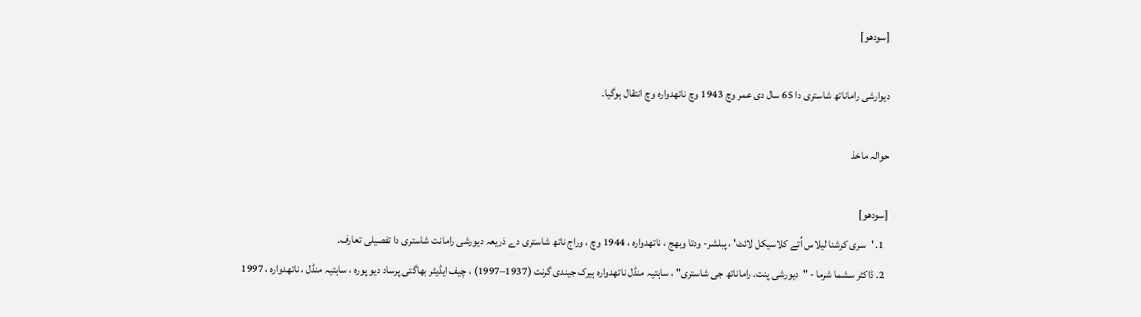[سودھو]

دیوارشی راماناتھ شاستری دا 65 سال دی عمر وچ 1943 وچ ناتھدوارہ وچ انتقال ہوگیا۔

حوالہ ماخذ

[سودھو]
  1. 'سری کرشنا لیلاس اُتے کلاسیکل لائٹ' ، پبلشر- ودتا وبھج ، ناتھدوارہ ، 1944 وچ ، وراج ناتھ شاستری دے ذریعہ دیورشی رامانت شاستری دا تفصیلی تعارف۔
  2. ڈاکٹر سشما شرما - "دیورشی پنت. راماناتھ جی شاستری" ، ساہتیہ منڈل ناتھدوارہ ہیرک جیندی گرنت (1937–1997) ، چیف ایڈیٹر بھاگتی پرساد دیو پورہ ، ساہتیہ منڈل ، ناتھدوارہ ، 1997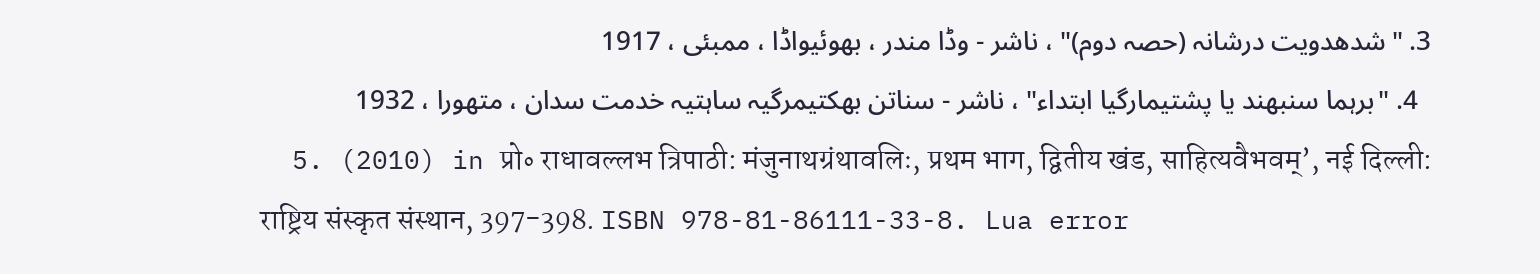3. "شدھدویت درشانہ (حصہ دوم)" ، ناشر - وڈا مندر ، بھوئیواڈا ، ممبئی ، 1917
  4. "برہما سنبھند یا پشتیمارگیا ابتداء" ، ناشر - سناتن بھکتیمرگیہ ساہتیہ خدمت سدان ، متھورا ، 1932
  5. (2010) in प्रो॰ राधावल्लभ त्रिपाठी: मंजुनाथग्रंथावलिः, प्रथम भाग, द्वितीय खंड, साहित्यवैभवम्’, नई दिल्ली: राष्ट्रिय संस्कृत संस्थान, 397-398. ISBN 978-81-86111-33-8. Lua error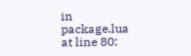in package.lua at line 80: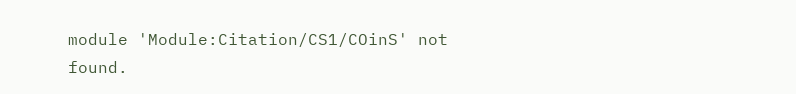module 'Module:Citation/CS1/COinS' not found.